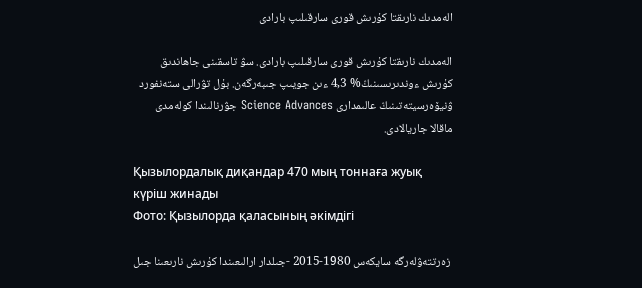الەمدىك نارىقتا كۇرىش قورى سارقىلىپ بارادى

الەمدىك نارىقتا كۇرىش قورى سارقىلىپ بارادى. سۋ تاسقىنى جاھاندىق كۇرىش ءوندىرىسىنىڭ% 4,3 ءىن جويىپ جىبەرگەن. بۇل تۋرالى ستەنفورد ۋنيۆەرسيتەتىنىڭ عالىمدارى Science Advances جۋرنالىندا كولەمدى ماقالا جاريالادى.

Қызылордалық диқандар 470 мың тоннаға жуық күріш жинады
Фото: Қызылорда қаласының әкімдігі

 زەرتتەۋلەرگە سايكەس 1980-2015 -جىلدار ارالىعىندا كۇرىش نارىعىنا جىل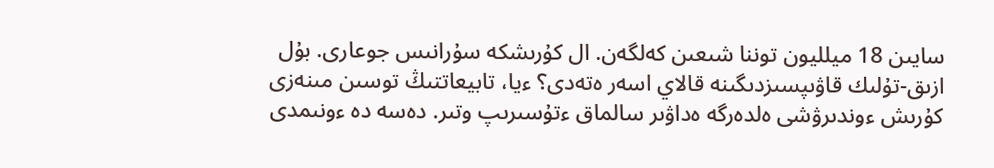سايىن 18 ميلليون توننا شىعىن كەلگەن. ال كۇرىشكە سۇرانىس جوعارى. بۇل ازىق-تۇلىك قاۋىپسىزدىگىنە قالاي اسەر ەتەدى؟ ءيا، تابيعاتتىڭ توسىن مىنەزى كۇرىش ءوندىرۋشى ەلدەرگە ەداۋىر سالماق ءتۇسىرىپ وتىر. دەسە دە ءونىمدى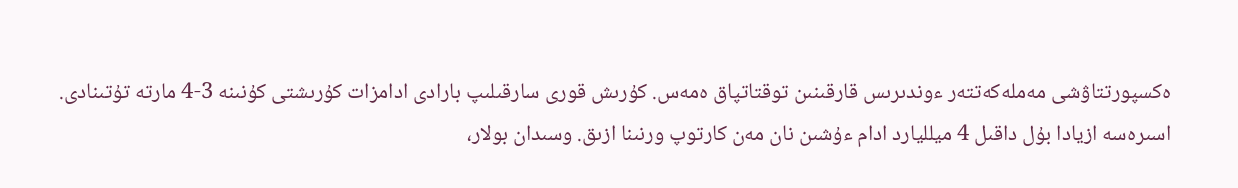ەكسپورتتاۋشى مەملەكەتتەر ءوندىرىس قارقىنىن توقتاتپاق ەمەس. كۇرىش قورى سارقىلىپ بارادى ادامزات كۇرىشتى كۇنىنە 3-4 مارتە تۇتىنادى. اسىرەسە ازيادا بۇل داقىل 4 ميلليارد ادام ءۇشىن نان مەن كارتوپ ورنىنا ازىق. وسىدان بولار،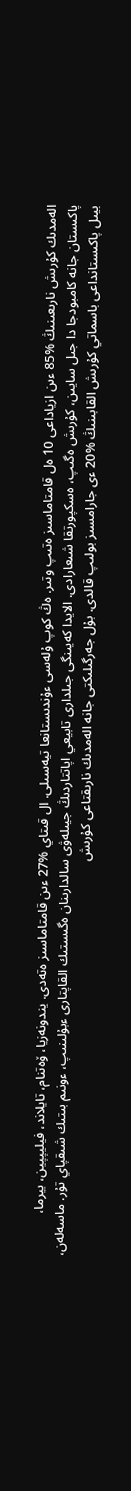الەمدىك كۇرىش نارىعىنىڭ %85 ءىن ازياداعى 10 ەل قامتاماسىز ەتىپ وتىر. ەڭ كوپ ۇلەسى ءۇندىستانعا تيەسىلى. ال قىتاي %27 ءىن قامتاماسىز ەتەدى. يندونەزيا، ۆەتنام، تايلاند، فيليپپين، بيرما، پاكىستان جانە كامبودجا دا جىل سايىن، كۇرىش ەگىپ، ەسكپورتقا شىعارادى. الايدا كەيىنگى جىلدارى تابيعي اپاتتاردىڭ جيىلەۋى سالدارىنان ەگىستىك القاپتارى ءبۇلىنىپ، ءونىم بىتىك شىقپاي تۇر. ماسەلەن، بيىل پاكىستانداعى باسماتي كۇرىش القابىنىڭ %20 ءى جارامسىز بولىپ قالدى. بۇل جەرگىلىكتى جانە الەمدىك نارىقتاعى كۇرىش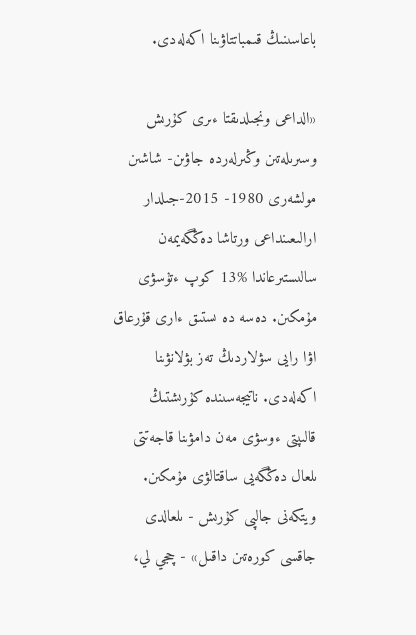باعاسىنىڭ قىمباتتاۋىنا اكەلەدى.

«الداعى ونجىلدىقتا ءىرى كۇرىش وسىرىلەتىن وڭىرلەردە جاۋىن- شاشىن مولشەرى 1980- 2015-جىلدار ارالىعىنداعى ورتاشا دەڭگەيمەن سالىستىرعاندا %13 كوپ ءتۇسۋى مۇمكىن. دەسە دە ىستىق ءارى قۇرعاق اۋا رايى سۋلاردىڭ تەز بۋلانۋىنا اكەلەدى. ناتيجەسىندە كۇرىشتىڭ قالىپتى ءوسۋى مەن دامۋىنا قاجەتتى ىلعال دەڭگەيى ساقتالۋى مۇمكىن. ويتكەنى جالپى كۇرىش - ىلعالدى جاقسى كورەتىن داقىل» - چجي لي،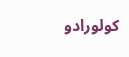كولورادو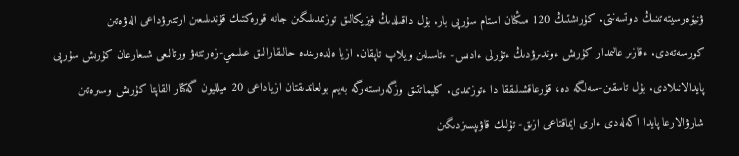ۋنيۆەرسيتەتىنىڭ دوتسەنتى. كۇرىشتىڭ 120 مىڭنان استام سۇرپى بار. بۇل داقىلدىڭ فيزيكالىق توزىمدىلىگىن جانە قورەكتىك قۇندىلىعىن ارتتىرۋداعى الەۋەتىن كورسەتەدى. ءقازىر عالىمدار كۇرىش ءوندىرۋدىڭ ءتۇرلى ءادىس- ءتاسىلىن ويلاپ تاپقان. ازيا ەلدەرىندە حالىقارالىق عىلىمي-زەرتتەۋ ورتالىعى شىعارعان كۇرىش سۇرپى پايدالانىلادى. بۇل تاسقىن-سەلگە دە، قۇرعاقشىلىققا دا ءتوزىمدى. كليماتتىق وزگەرىستەرگە بەيىم بولعاندىقتان ازياداعى 20 ميلليون گەكتار القاپتا كۇرىش وسىرەتىن شارۋالارعا پايدا اكەلەدى ءارى ايماقتاعى ازىق- تۇلىك قاۋىپسىزدىگىن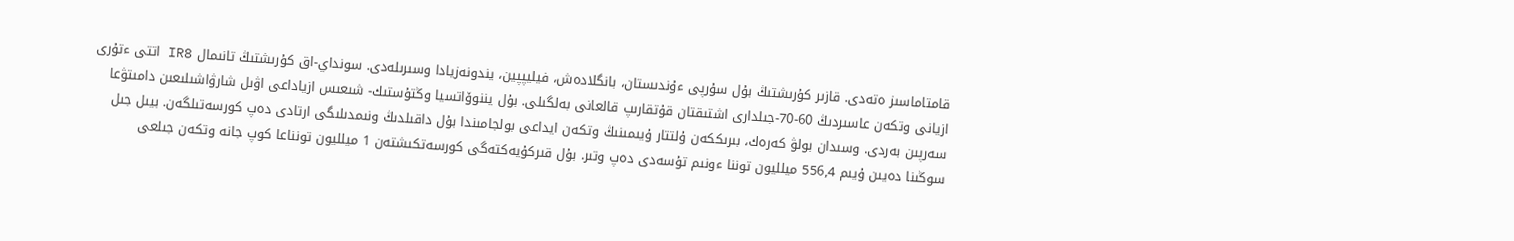قامتاماسىز ەتەدى. قازىر كۇرىشتىڭ بۇل سۇرپى ءۇندىستان، بانگلادەش، فيليپپين، يندونەزيادا وسىرىلەدى. سونداي-اق كۇرىشتىڭ تانىمال IR8 اتتى ءتۇرى ازيانى وتكەن عاسىردىڭ 60-70-جىلدارى اشتىقتان قۇتقارىپ قالعانى بەلگىلى. بۇل يننوۆاتسيا وڭتۇستىك- شىعىس ازياداعى اۋىل شارۋاشىلىعىن دامىتۋعا سەرپىن بەردى. وسىدان بولۋ كەرەك، بىرىككەن ۇلتتار ۇيىمىنىڭ وتكەن ايداعى بولجامىندا بۇل داقىلدىڭ ونىمدىلىگى ارتادى دەپ كورسەتىلگەن. بيىل جىل سوڭىنا دەيىن ۇيىم 556,4 ميلليون توننا ءونىم تۇسەدى دەپ وتىر. بۇل قىركۇيەكتەگى كورسەتكىشتەن 1 ميلليون تونناعا كوپ جانە وتكەن جىلعى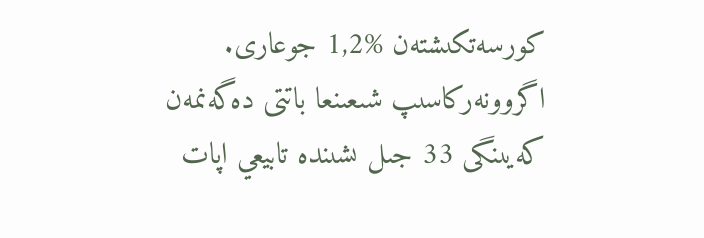كورسەتكىشتەن %1,2 جوعارى. اگروونەركاسىپ شىعىنعا باتتى دەگەنمەن كەيىنگى 33 جىل ىشىندە تابيعي اپات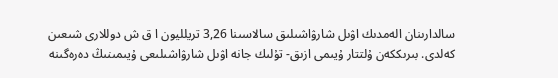سالدارىنان الەمدىك اۋىل شارۋاشىلىق سالاسىنا 3,26 تريلليون ا ق ش دوللارى شىعىن كەلدى. بىرىككەن ۇلتتار ۇيىمى ازىق- تۇلىك جانە اۋىل شارۋاشىلىعى ۇيىمىنىڭ دەرەگىنە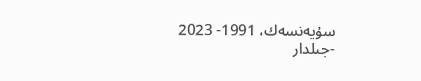سۇيەنسەك، 1991- 2023 -جىلدار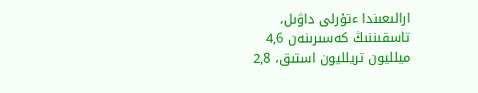ارالىعىندا ءتۇرلى داۋىل، تاسقىننىڭ كەسىرىنەن 4,6 ميلليون تريلليون استىق، 2,8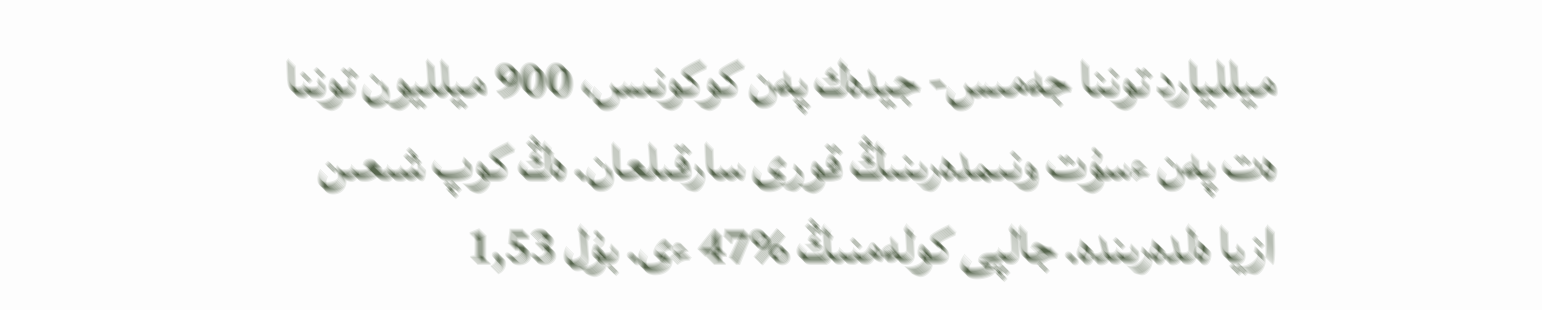ميلليارد توننا جەمىس- جيدەك پەن كوكونىس، 900 ميلليون توننا ەت پەن ءسۇت ونىمدەرىنىڭ قورى سارقىلعان. ەڭ كوپ شىعىن ازيا ەلدەرىندە. جالپى كولەمنىڭ %47 ءى. بۇل 1,53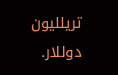تريلليون دوللار.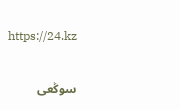https://24.kz

سوڭعى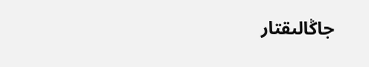جاڭالىقتار